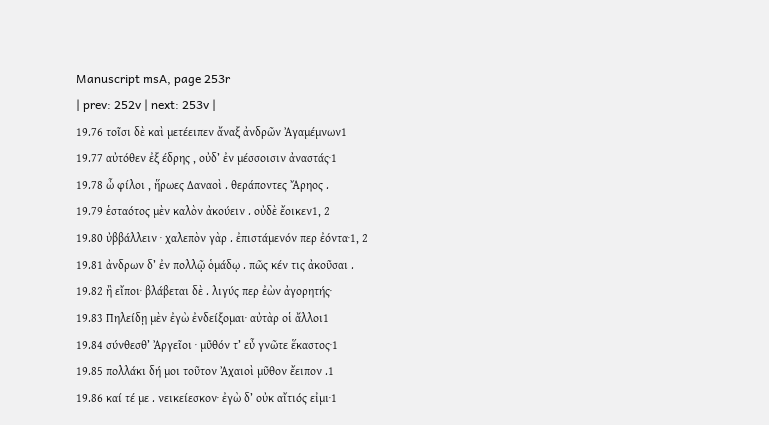Manuscript msA, page 253r
| prev: 252v | next: 253v |
19.76 τοῖσι δὲ καὶ μετέειπεν ἄναξ ἀνδρῶν Ἀγαμέμνων1
19.77 αὐτόθεν ἐξ έδρης , οὐδ’ ἐν μέσσοισιν ἀναστάς·1
19.78 ὦ φίλοι , ἥρωες Δαναοὶ . θεράποντες Ἄρηος .
19.79 ἑσταότος μὲν καλὸν ἀκούειν . οὐδὲ ἔοικεν1, 2
19.80 ὐββάλλειν · χαλεπὸν γὰρ . ἐπιστάμενόν περ ἐόντα·1, 2
19.81 ἀνδρων δ’ ἐν πολλῷ ὁμάδῳ . πῶς κέν τις ἀκοῦσαι .
19.82 ἢ εἴποι· βλάβεται δὲ . λιγύς περ ἐὼν ἀγορητής·
19.83 Πηλείδῃ μὲν ἐγὼ ἐνδείξομαι· αὐτὰρ οἱ ἄλλοι1
19.84 σύνθεσθ’ Ἀργεῖοι · μῦθόν τ’ εὖ γνῶτε ἕκαστος·1
19.85 πολλάκι δή μοι τοῦτον Ἀχαιοὶ μῦθον ἔειπον .1
19.86 καί τέ με . νεικείεσκον· ἐγὼ δ’ οὐκ αἴτιός εἰμι·1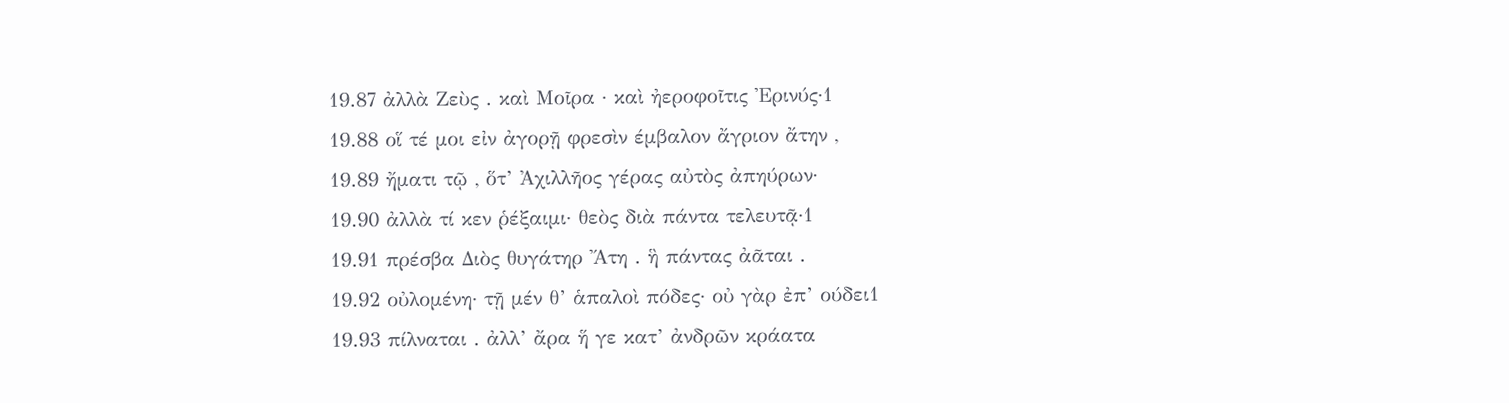19.87 ἀλλὰ Ζεὺς . καὶ Μοῖρα · καὶ ἠεροφοῖτις Ἐρινύς·1
19.88 οἵ τέ μοι εἰν ἀγορῇ φρεσὶν έμβαλον ἄγριον ἄτην ,
19.89 ἤματι τῷ , ὅτ’ Ἀχιλλῆος γέρας αὐτὸς ἀπηύρων·
19.90 ἀλλὰ τί κεν ῥέξαιμι· θεὸς διὰ πάντα τελευτᾷ·1
19.91 πρέσβα Διὸς θυγάτηρ Ἄτη . ἣ πάντας ἀᾶται .
19.92 οὐλομένη· τῇ μέν θ’ ἁπαλοὶ πόδες· οὐ γὰρ ἐπ’ ούδει1
19.93 πίλναται . ἀλλ’ ἄρα ἥ γε κατ’ ἀνδρῶν κράατα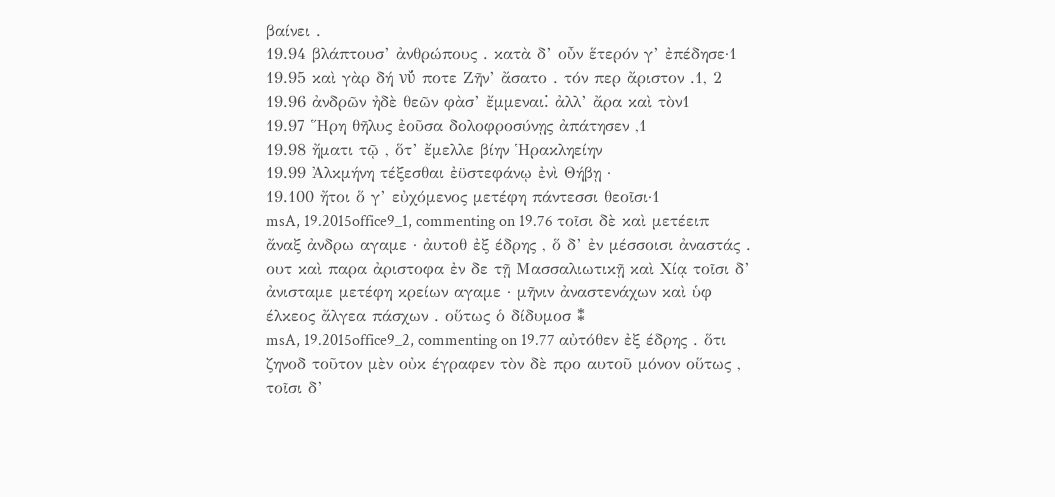βαίνει .
19.94 βλάπτουσ’ ἀνθρώπους . κατὰ δ’ οὖν ἕτερόν γ’ ἐπέδησε·1
19.95 καὶ γὰρ δή νύ̆ ποτε Ζῆν’ ἄσατο . τόν περ ἄριστον .1, 2
19.96 ἀνδρῶν ἠδὲ θεῶν φὰσ’ ἔμμεναι⁚ ἀλλ’ ἄρα καὶ τὸν1
19.97 Ἥρη θῆλυς ἐοῦσα δολοφροσύνῃς ἀπάτησεν ,1
19.98 ἤματι τῷ , ὅτ’ ἔμελλε βίην Ἡρακληείην
19.99 Ἀλκμήνη τέξεσθαι ἐϋστεφάνῳ ἐνὶ Θήβῃ ·
19.100 ἤτοι ὅ γ’ εὐχόμενος μετέφη πάντεσσι θεοῖσι·1
msA, 19.2015office9_1, commenting on 19.76 τοῖσι δὲ καὶ μετέειπ ἄναξ ἀνδρω αγαμε · ἀυτοθ ἐξ έδρης , ὅ δ’ ἐν μέσσοισι ἀναστάς . ουτ καὶ παρα ἀριστοφα ἐν δε τῇ Μασσαλιωτικῇ καὶ Χίᾳ τοῖσι δ’ ἀνισταμε μετέφη κρείων αγαμε · μῆνιν ἀναστενάχων καὶ ὑφ έλκεος ἄλγεα πάσχων . οὕτως ὁ δίδυμοσ ⁑
msA, 19.2015office9_2, commenting on 19.77 αὐτόθεν ἐξ έδρης . ὅτι ζηνοδ τοῦτον μὲν οὐκ έγραφεν τὸν δὲ προ αυτοῦ μόνον οὕτως , τοῖσι δ’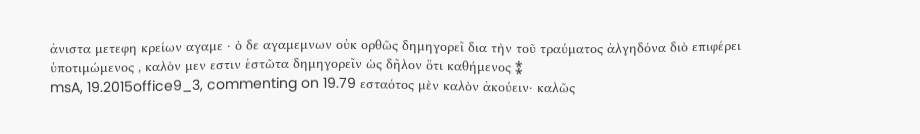ἀνιστα μετεφη κρείων αγαμε · ὁ δε αγαμεμνων οὐκ ορθῶς δημηγορεῖ δια τὴν τοῦ τραύματος ἀλγηδόνα διὸ επιφέρει ὑποτιμώμενος , καλὸν μεν εστιν ἑστῶτα δημηγορεῖν ὡς δῆλον ὅτι καθήμενος ⁑
msA, 19.2015office9_3, commenting on 19.79 εσταότος μὲν καλὸν ἀκούειν· καλῶς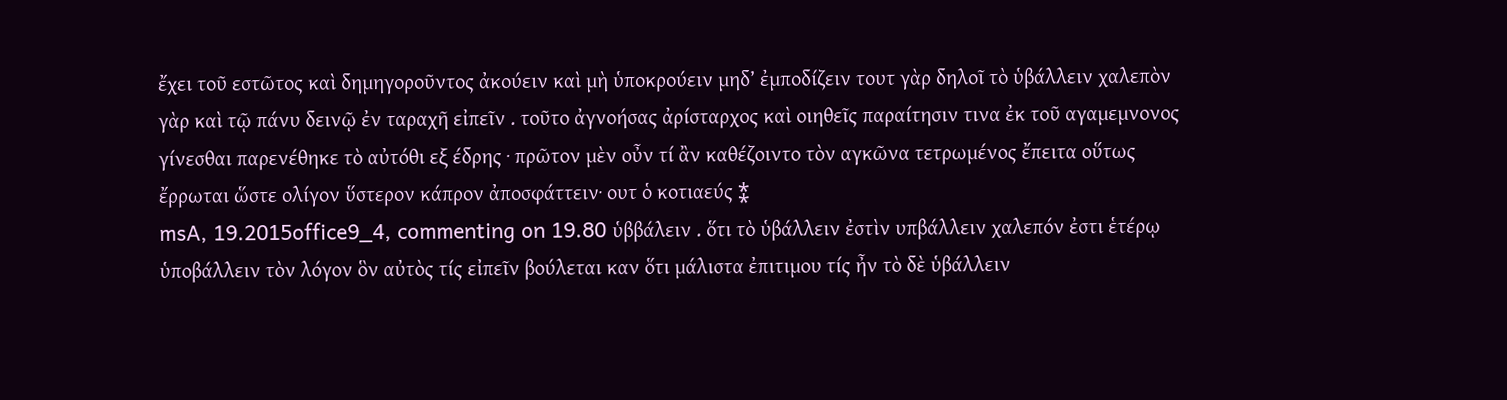ἔχει τοῦ εστῶτος καὶ δημηγοροῦντος ἀκούειν καὶ μὴ ὑποκρούειν μηδ’ ἐμποδίζειν τουτ γὰρ δηλοῖ τὸ ὑβάλλειν χαλεπὸν γὰρ καὶ τῷ πάνυ δεινῷ ἐν ταραχῆ εἰπεῖν . τοῦτο ἀγνοήσας ἀρίσταρχος καὶ οιηθεῖς παραίτησιν τινα ἐκ τοῦ αγαμεμνονος γίνεσθαι παρενέθηκε τὸ αὐτόθι εξ έδρης · πρῶτον μὲν οὖν τί ἂν καθέζοιντο τὸν αγκῶνα τετρωμένος ἔπειτα οὕτως ἔρρωται ὥστε ολίγον ὕστερον κάπρον ἀποσφάττειν· ουτ ὁ κοτιαεύς ⁑
msA, 19.2015office9_4, commenting on 19.80 ὑββάλειν . ὅτι τὸ ὑβάλλειν ἐστὶν υπβάλλειν χαλεπόν ἐστι ἑτέρῳ ὑποβάλλειν τὸν λόγον ὃν αὐτὸς τίς εἰπεῖν βούλεται καν ὅτι μάλιστα ἐπιτιμου τίς ἦν τὸ δὲ ὑβάλλειν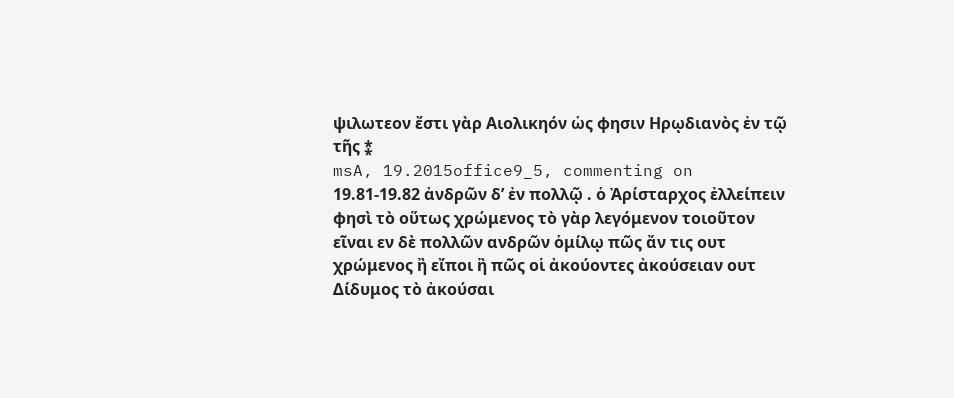ψιλωτεον ἔστι γὰρ Αιολικηόν ὡς φησιν Ηρῳδιανὸς ἐν τῷ τῆς ⁑
msA, 19.2015office9_5, commenting on 19.81-19.82 ἀνδρῶν δ’ ἐν πολλῷ . ὁ Ἀρίσταρχος ἐλλείπειν φησὶ τὸ οὕτως χρώμενος τὸ γὰρ λεγόμενον τοιοῦτον εῖναι εν δὲ πολλῶν ανδρῶν ὁμίλῳ πῶς ἄν τις ουτ χρώμενος ἢ εἴποι ἢ πῶς οἱ ἀκούοντες ἀκούσειαν ουτ Δίδυμος τὸ ἀκούσαι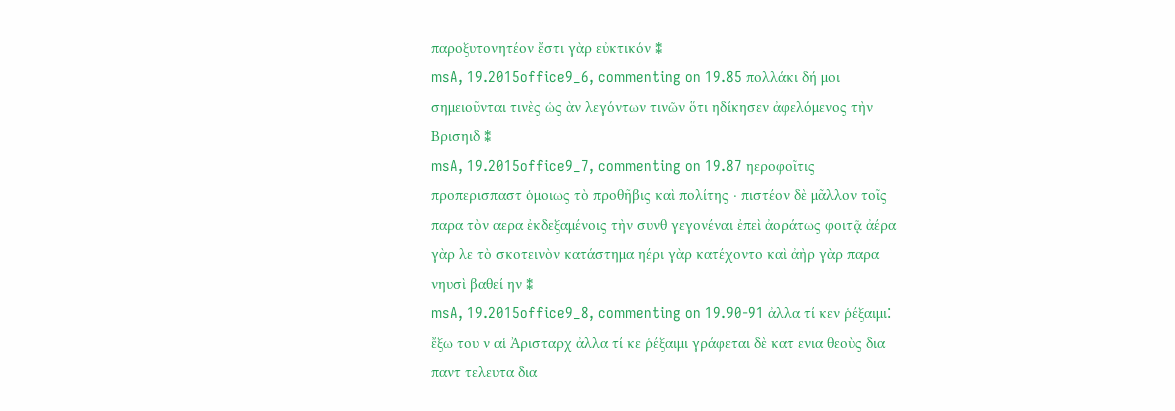παροξυτονητέον ἔστι γὰρ εὐκτικόν ⁑
msA, 19.2015office9_6, commenting on 19.85 πολλάκι δή μοι σημειοῦνται τινὲς ὡς ὰν λεγόντων τινῶν ὅτι ηδίκησεν ἀφελόμενος τὴν Βρισηιδ ⁑
msA, 19.2015office9_7, commenting on 19.87 ηεροφοῖτις προπερισπαστ ὁμοιως τὸ προθῆβις καὶ πολίτης · πιστέον δὲ μᾶλλον τοῖς παρα τὸν αερα ἐκδεξαμένοις τὴν συνθ γεγονέναι ἐπεὶ ἀοράτως φοιτᾷ ἀέρα γὰρ λε τὸ σκοτεινὸν κατάστημα ηέρι γὰρ κατέχοντο καὶ ἀὴρ γὰρ παρα νηυσὶ βαθεί ην ⁑
msA, 19.2015office9_8, commenting on 19.90-91 ἀλλα τί κεν ῥέξαιμι⁚ ἔξω του ν αἱ Ἀρισταρχ ἀλλα τί κε ῥέξαιμι γράφεται δὲ κατ ενια θεοὺς δια παντ τελευτα δια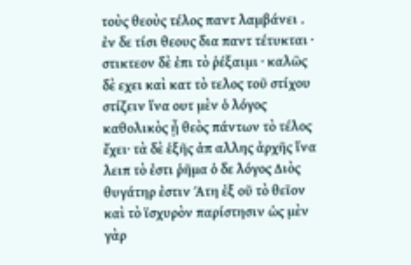τοὺς θεοὺς τέλος παντ λαμβάνει . ἐν δε τίσι θεους δια παντ τέτυκται · στικτεον δὲ ἐπι τὸ ῥέξαιμι · καλῶς δὲ εχει καὶ κατ τὸ τελος τοῦ στίχου στίζειν ἵνα ουτ μὲν ὁ λόγος καθολικὸς ᾖ θεὸς πάντων τὸ τέλος ἔχει· τὰ δὲ ἑξῆς ἀπ αλλης ἀρχῆς ἵνα λειπ τὸ ἐστι ῥῆμα ὁ δε λόγος Διὸς θυγάτηρ ἐστιν Άτη ἐξ οῦ τὸ θεῖον καὶ τὸ ϊσχυρὸν παρίστησιν ὡς μὲν γὰρ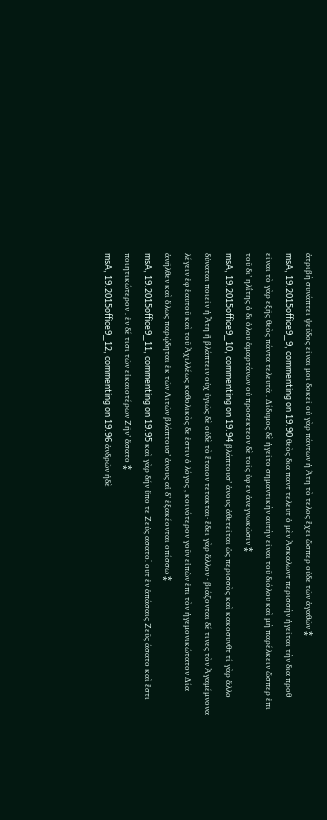ἀτριβὴ συνάπτει ψεῦδος εῖναι μοι δοκεῖ οὐ γὰρ πάντων ἡ Άτη τὸ τελος ἔχει ὥσπερ οὐδε τῶν ἀγαθῶν ⁑
msA, 19.2015office9_9, commenting on 19.90 θεὸς δια παντ τελευτ ὁ μὲν Ἀσκαλωντ περισσὴν ἡγεῖται τὴν δια προθ εῖναι τὸ γὰρ εξῆς θεὸς πάντα τελευτᾶ . Δίδυμος δὲ ἡγεῖτο σημαντικὴν αυτὴν εῖναι τοῦ διόλου καὶ μὴ παρέλκειν ὥσπερ ἐπι τοῦ δι’ ηλΐτης ὁ δι ὁλου ἁμαρτάνων οὐ προσεκτεον δὲ τοῖς ὑφ εν ἀνεγνωκῶσιν ⁑
msA, 19.2015office9_10, commenting on 19.94 βλάπτουσ’ ἀνους ἀθετεῖται ὡς περισσὸς καὶ κακοσυνθτ τί γὰρ ἄλλο δύναται ποιεῖν ἡ Ἄτη ἢ βλάπτειν οὐχ ὑγιῶς δὲ οὐδὲ τὸ ἕταιον τετακται· ἔδει γὰρ ἄλλον · βιάζονται δέ τινες τὸν Ἀγαμέμνονα λέγειν ἐφ ἑαυτοῦ καὶ τοῦ Ἀχιλλέως καθολικὸς δε ἐστιν ὁ λόγος , κοινότερον γοῦν εἰπὼν ἐπι τὸν ἡγεμονικώτατον Δία ἀνῆλθεν καὶ ὅλως παρῴδηται ἐκ τῶν Λιτῶν βλάπτουσ’ ἀνους αἱ δ’ ἐξακέονται οπίσσω ⁑
msA, 19.2015office9_11, commenting on 19.95 καὶ γὰρ δήν ὕπο τε Ζεύς ασατο⁚ ουτ ἐν ἁπάσαις Ζεῦς άσατο καὶ ἔστι ποιητικώτερον . ἐν δέ τισι τῶν εἰκαιοτέρων Ζῆν’ ἄσατο ⁑
msA, 19.2015office9_12, commenting on 19.96 ἀνδρῶν ἠδὲ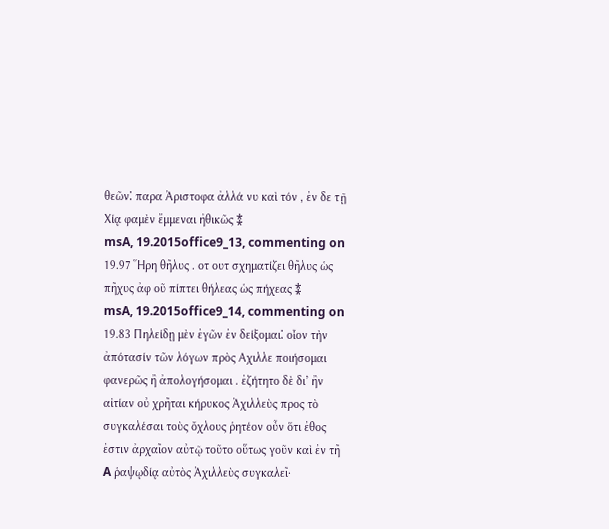θεῶν⁚ παρα Ἀριστοφα ἀλλά νυ καὶ τόν , ἐν δε τῇ Χίᾳ φαμὲν ἔμμεναι ἠθικῶς ⁑
msA, 19.2015office9_13, commenting on 19.97 Ἥρη θῆλυς . οτ ουτ σχηματίζει θῆλυς ὡς πῆχυς ἀφ οῦ πίπτει θήλεας ὡς πήχεας ⁑
msA, 19.2015office9_14, commenting on 19.83 Πηλείδῃ μὲν ἐγῶν ἐν δείξομαι⁚ οἷον τὴν ἀπότασίν τῶν λόγων πρὸς Αχιλλε ποιήσομαι φανερῶς ἢ ἀπολογήσομαι . ἐζήτητο δὲ δι’ ἢν αἰτίαν οὐ χρῆται κήρυκος Ἀχιλλεὺς προς τὸ συγκαλέσαι τοὺς ὄχλους ῥητέον οὖν ὅτι ἐθος ἐστιν ἀρχαῖον αὐτῷ τοῦτο οὕτως γοῦν καὶ ἐν τῆ A ῥαψῳδίᾳ αὐτὸς Ἀχιλλεὺς συγκαλεῖ·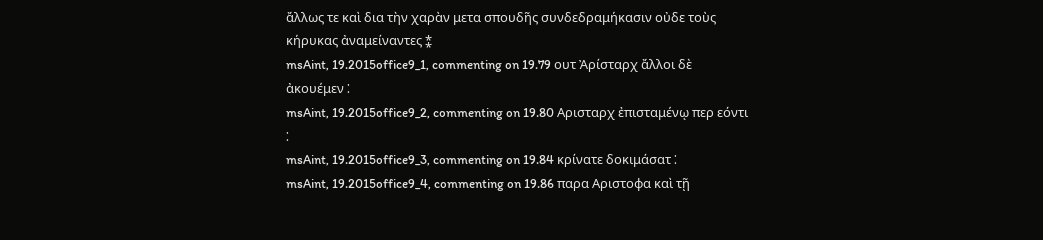ἄλλως τε καὶ δια τὴν χαρὰν μετα σπουδῆς συνδεδραμήκασιν οὐδε τοὺς κήρυκας ἀναμείναντες ⁑
msAint, 19.2015office9_1, commenting on 19.79 ουτ Ἀρίσταρχ ἄλλοι δὲ ἀκουέμεν ⁚
msAint, 19.2015office9_2, commenting on 19.80 Αρισταρχ ἐπισταμένῳ περ εόντι ⁚
msAint, 19.2015office9_3, commenting on 19.84 κρίνατε δοκιμάσατ ⁚
msAint, 19.2015office9_4, commenting on 19.86 παρα Αριστοφα καὶ τῇ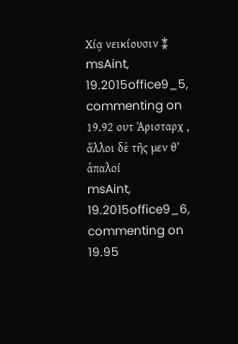Χίᾳ νεικίουσιν ⁑
msAint, 19.2015office9_5, commenting on 19.92 ουτ Ἀρισταρχ , ἄλλοι δὲ τῆς μεν θ’ ἁπαλοί
msAint, 19.2015office9_6, commenting on 19.95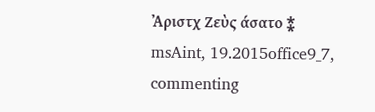Ἀριστχ Ζεὺς άσατο ⁑
msAint, 19.2015office9_7, commenting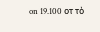on 19.100 οτ τὸ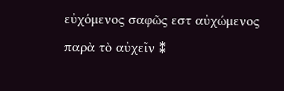εὐχόμενος σαφῶς εστ αὐχώμενος παρὰ τὸ αὐχεῖν ⁑